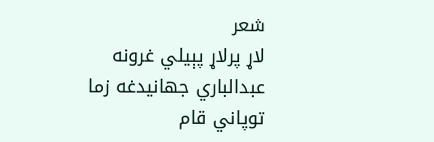شعر
لاړ پرلاړ پېيلي غرونه
عبدالباري جهانيدغه زما توپاني قام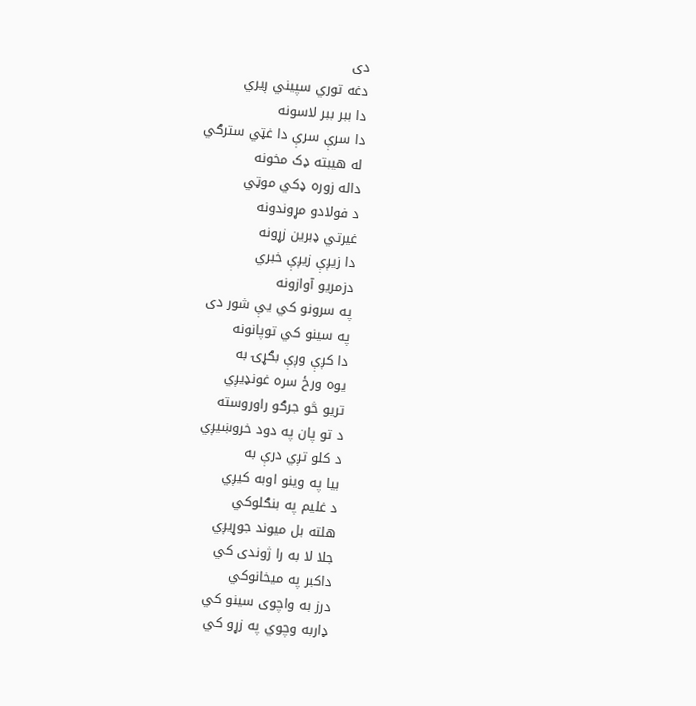دی
دغه توري سپيني ږيري
دا ببر ببر لاسونه
دا سرې سرې دا غټي سترګي
له هيبته ډک مخونه
داله زوره ډکي موټي
د فولادو مړوندونه
غيرتي ډبرين زړونه
دا زيږې زيږې خبري
دزمريو آوازونه
په سرونو کي يې شور دی
په سينو کي توپانونه
دا کږې وږې بګړۍ به
يوه ورځ سره غونډيږي
تريو څو جرګو راوروسته
د تو پان په دود خروښيږي
د کلو تږي درې به
بيا په وينو اوبه کيږي
د غليم په بنګلوکي
هلته بل ميوند جوړيږي
جلا لا به را ژوندی کي
داکبر په ميخانوکي
درز به واچوی سينو کي
ډاربه وچوي په زړو کي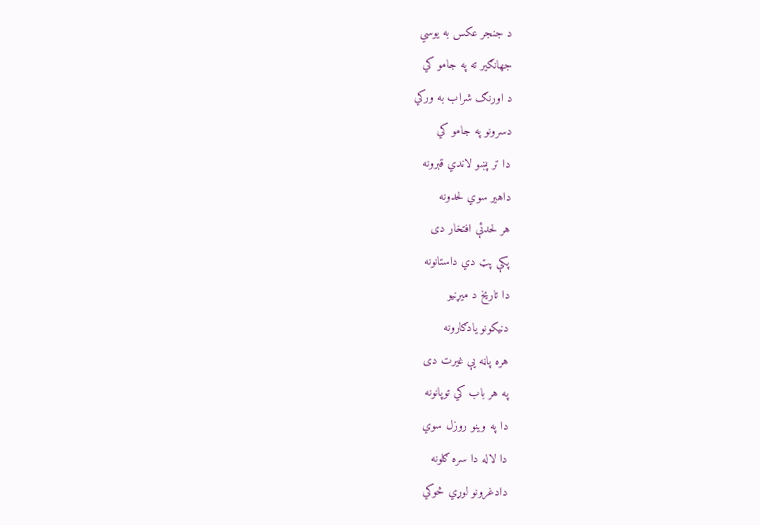د جنجر عکس به يوسي
جهانګير ته په جامو کي
د اورنګ شراب به ورکي
دسرونو په جامو کي
دا تر پښو لاندي قبرونه
داهير سوي لحدونه
هر لحدئې افتخار دی
پکې پټ دي داستانونه
دا تاريخ د ميړنيو
دنيکونو يادګارونه
هره پاڼه يې غيرت دی
په هر باب کي توپانونه
دا په وينو روزل سوي
دا لاله دا سره ګلونه
دادغرونو لوړي څوکي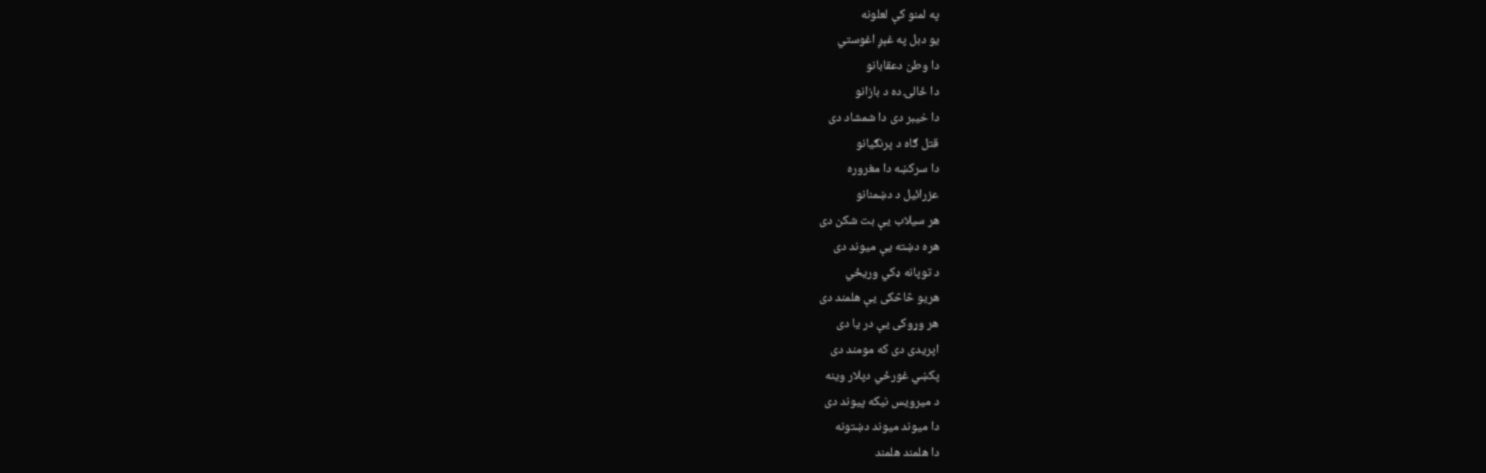په لمنو کې لعلونه
يو دبل په غېږ اغوستي
دا وطن دعقابانو
دا ځالۍ ده د بازانو
دا خيبر دی دا شمشاد دی
قتل ګاه د پرنګيانو
دا سرکښه دا مغروره
عزرائيل د دښمنانو
هر سيلاب يې بت شکن دی
هره دښته يې ميوند دی
د توپانه ډکي وريځي
هريو څاڅکی يې هلمند دی
هر وړوکی يې در يا دی
اپريدی دی که مومند دی
پکښي غورځي دپلار وينه
د ميرويس نيکه پيوند دی
دا ميوند ميوند دښتونه
دا هلمند هلمند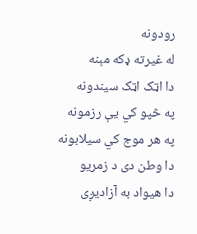رودونه
له غيرته ډکه مېنه
دا اټک اټک سيندونه
په څپو کي يې رزمونه
په هر موج کي سيلابونه
دا وطن دی د زمريو
دا هيواد به آزاديږی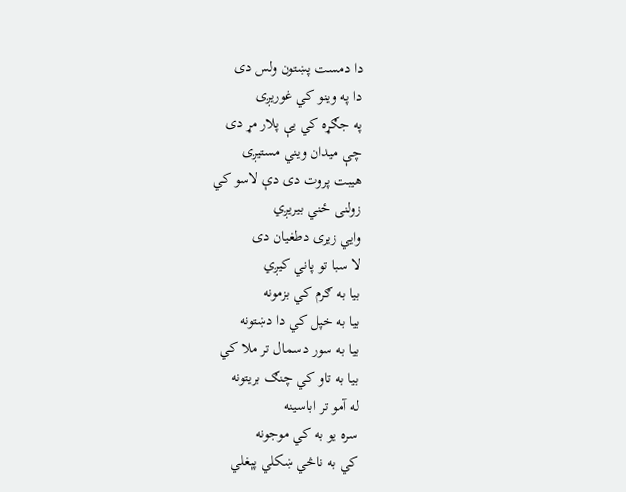دا دمست پښتون ولس دی
دا په وينو کي غوريږی
په جګړه کي يې پلار مړ دی
چې ميدان ويني مستيږی
هيبت پروت دی دې لاسو کي
زولنی ځني بيريږي
وايي زيری دطغيان دی
لا سبا تو پاني کيږي
بيا به ګرم کي بزمونه
بيا به خپل کي دا دښتونه
بيا به سور دسمال تر ملا کي
بيا به تاو کي چنګ بريتونه
له آمو تر اباسينه
سره يو به کي موجونه
کي به ناڅي ښکلي پېغلي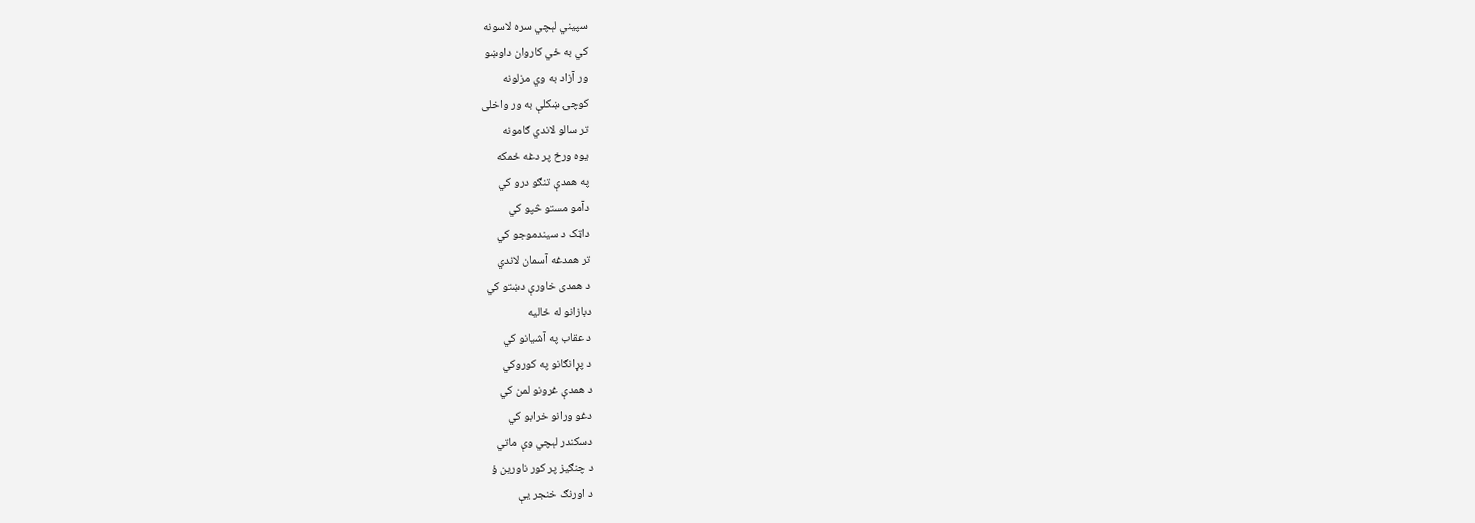سپيني لېچي سره لاسونه
کي به ځي کاروان داوښو
ور آزاد به وي مزلونه
کوچۍ ښکلې به ور واخلی
تر سالو لاندي ګامونه
يوه ورځ پر دغه ځمکه
په همدې تنګو درو کي
دآمو مستو څپو کي
داټک د سيندموجو کي
تر همدغه آسمان لاندي
د همدی خاورې دښتو کي
دبازانو له ځاليه
د عقاب په آشيانو کي
د پړانګانو په کوروکي
د همدې غرونو لمن کي
دغو ورانو خرابو کي
دسکندر لېچي وې ماتي
د چنګيز پر کور ناورين ؤ
د اورنګ خنجر يې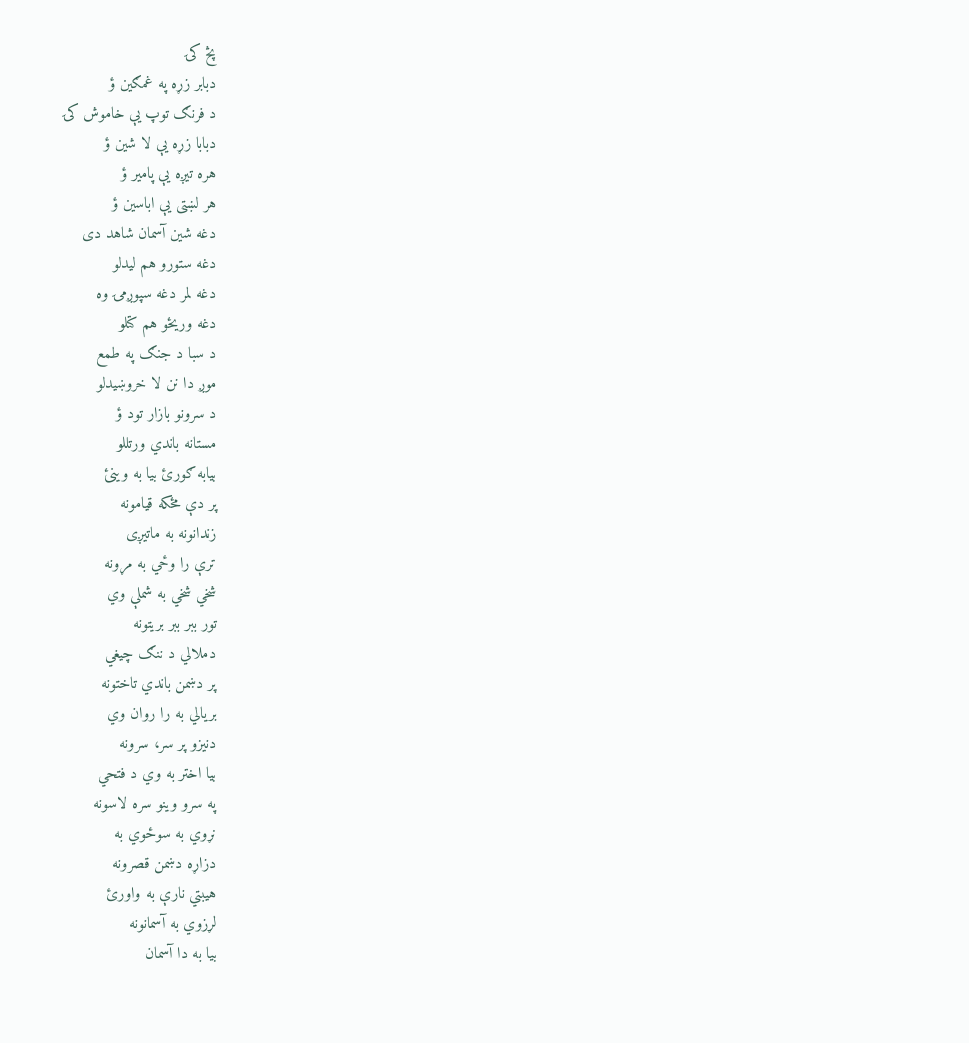پڅ کۍ
دبابر زړه په غمګين ؤ
د فرنګ توپ يې خاموش کۍ
دبابا زړه يې لا شين ؤ
هره تيږه يې پامير ؤ
هر لښتی يې اباسين ؤ
دغه شين آسمان شاهد دی
دغه ستورو هم ليدلو
دغه لمر دغه سپوږمۍ وه
دغه وريځو هم کتلو
د سبا د جنګ په طمع
موږ دا نن لا خروښيدلو
د سرونو بازار تود ؤ
مستانه باندي ورتللو
بيابه ګورئ بيا به وينئ
پر دې مځکه قيامونه
زندانونه به ماتيږی
ترې را وځي به مړونه
شخي شخي به شملې وي
تور ببر ببر بريتونه
دملالي د ننګ چيغي
پر دښمن باندي تاختونه
بريالي به را روان وي
دنيزو پر سر، سرونه
بيا اختر به وي د فتحي
په سرو وينو سره لاسونه
نړوي به سوځوي به
دزاړه دښمن قصرونه
هيبتي نارې به واورئ
لړزوي به آسمانونه
بيا به دا آسمان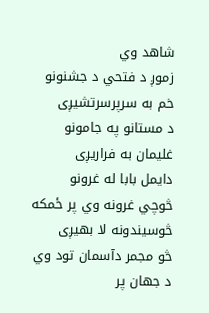شاهد وي
زموږ د فتحي د جشنونو
خم به سرپرسرتشيږی
د مستانو په جامونو
غليمان به فراريږی
دايمل بابا له غرونو
څوچي غرونه وي پر ځمکه
څوسيندونه لا بهيږی
څو مجمر دآسمان تود وي
د جهان پر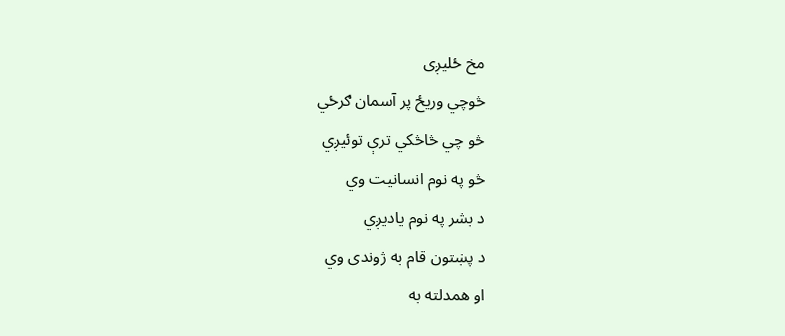مخ ځليږی
څوچي وريځ پر آسمان ګرځي
څو چي څاڅکي ترې توئيږي
څو په نوم انسانيت وي
د بشر په نوم ياديږي
د پښتون قام به ژوندی وي
او همدلته به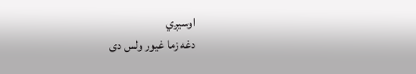اوسيږي
دغه زما غيور ولس دی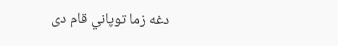دغه زما توپاني قام دی